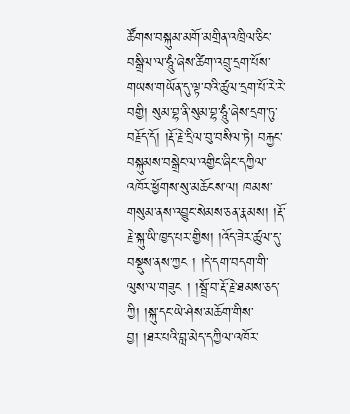ཚོགས་བསྐུམ་མགོ་མགྲིན་འཁྲིལ་ཅིང་བསྒྲིལ་ལ་ཧཱུཾ་ཞེས་ཚིག་འབྲུ་དྲག་པོས་གཡས་གཡོན་དུ་ལྟ་བའི་ཚུལ་དྲག་པོ་རེ་རེ་བགྱི། སུམ་བྷ་ནི་སུམ་བྷ་ཧཱུཾ་ཞེས་དྲག་ཏུ་བརྗོད་དོ། །རྡོ་རྗེ་དྲིལ་བུ་བསིལ་ཏེ། བརྐྱང་བསྐུམས་བསྒྲེང་ལ་འགྱིང་ཞིང་དཀྱིལ་འཁོར་ཕྱོགས་སུ་མཆོངས་ལ། ཁམས་གསུམ་ནས་འབྱུང་སེམས་ཅན་རྣམས། །རྡོ་རྗེ་སྐུ་ཡི་ཁྱད་པར་གྱིས། །འོད་ཟེར་ཚུལ་དུ་བསྡུས་ནས་ཀྱང ། །དེ་དག་བདག་གི་ལུས་ལ་གཟུང ། །སྦྲོ་བ་རྡོ་རྗེ་ཐམས་ཅད་ཀྱི། །སྐུ་དང་ཡེ་ཤེས་མཆོག་གིས་བྱ། །ཐར་པའི་བླ་མེད་དཀྱིལ་འཁོར་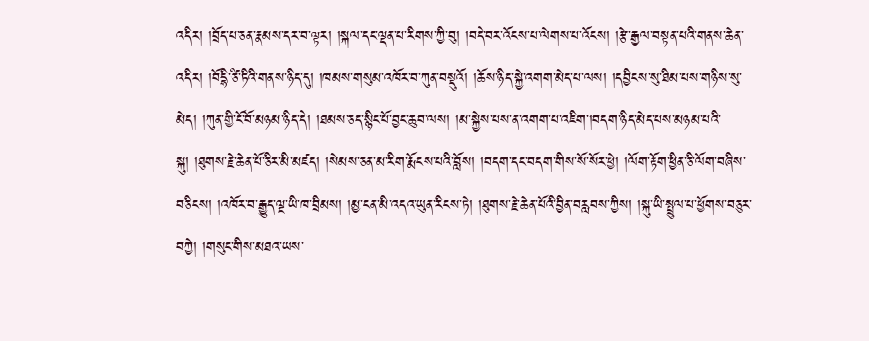འདིར། །བྲོད་པ་ཅན་རྣམས་དར་བ་ལྟར། །སྐལ་དང་ལྡན་པ་རིགས་ཀྱི་བུ། །བདེ་བར་འོངས་པ་ལེགས་པ་འོངས། །རྩེ་རྒྱལ་བསྟན་པའི་གནས་ཆེན་འདིར། །བོདྷི་ཙི་ཏིའི་གནས་ཉིད་དུ། །ཁམས་གསུམ་འཁོར་བ་ཀུན་བསྡུའོ། །ཆོས་ཉིད་སྐྱེ་འགག་མེད་པ་ལས། །དབྱིངས་སུ་ཐིམ་པས་གཉིས་སུ་མེད། །ཀུན་གྱི་ངོ་བོ་མཉམ་ཉིད་དེ། །ཐམས་ཅད་སྙིང་པོ་བྱང་ཆུབ་ལས། །མ་སྐྱེས་པས་ན་འགག་པ་འཇིག་།བདག་ཉིད་མེད་པས་མཉམ་པའི་སྐུ། །ཐུགས་རྗེ་ཆེན་པོ་ཅིར་མི་མཛད། །སེམས་ཅན་མ་རིག་རྨོངས་པའི་བློས། །བདག་དང་བདག་གིས་སོ་སོར་ཕྱེ། །ལོག་རྟོག་ཕྱིན་ཅི་ལོག་བཞིས་བཅིངས། །འཁོར་བ་རྒྱུད་ལྔ་ཡི་ཁ་བྲིམས། །མྱ་ངན་མི་འདའ་ཡུན་རིངས་ཏེ། །ཐུགས་རྗེ་ཆེན་པོའི་བྱིན་བརླབས་ཀྱིས། །སྐུ་ཡི་སྤྲུལ་པ་ཕྱོགས་བཅུར་བཀྱེ། །གསུང་གིས་མཐའ་ཡས་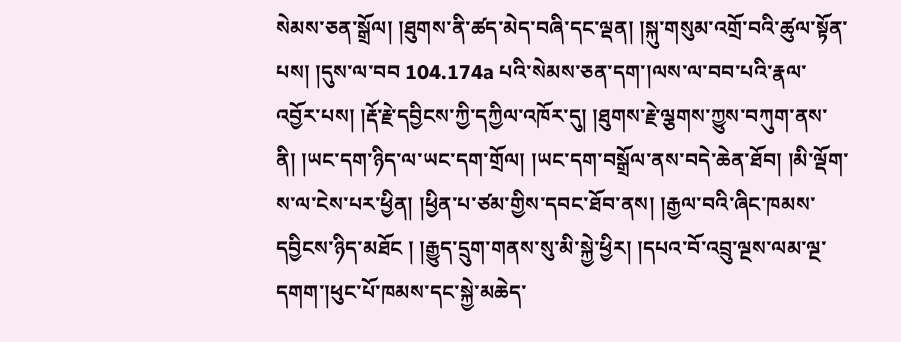སེམས་ཅན་སྒྲོལ། །ཐུགས་ནི་ཚད་མེད་བཞི་དང་ལྡན། །སྐུ་གསུམ་འགྲོ་བའི་ཚུལ་སྟོན་པས། །དུས་ལ་བབ 104.174a པའི་སེམས་ཅན་དག་།ལས་ལ་བབ་པའི་རྣལ་འབྱོར་པས། །རྡོ་རྗེ་དབྱིངས་ཀྱི་དཀྱིལ་འཁོར་དུ། །ཐུགས་རྗེ་ལྕགས་ཀྱུས་བཀུག་ནས་ནི། །ཡང་དག་ཉིད་ལ་ཡང་དག་གྲོལ། །ཡང་དག་བསྒྲོལ་ནས་བདེ་ཆེན་ཐོབ། །མི་ལྡོག་ས་ལ་ངེས་པར་ཕྱིན། །ཕྱིན་པ་ཙམ་གྱིས་དབང་ཐོབ་ནས། །རྒྱལ་བའི་ཞིང་ཁམས་དབྱིངས་ཉིད་མཐོང ། །རྒྱུད་དྲུག་གནས་སུ་མི་སྐྱེ་ཕྱིར། །དཔའ་བོ་འབྲུ་ལྔས་ལམ་ལྔ་དགག་།ཕུང་པོ་ཁམས་དང་སྐྱེ་མཆེད་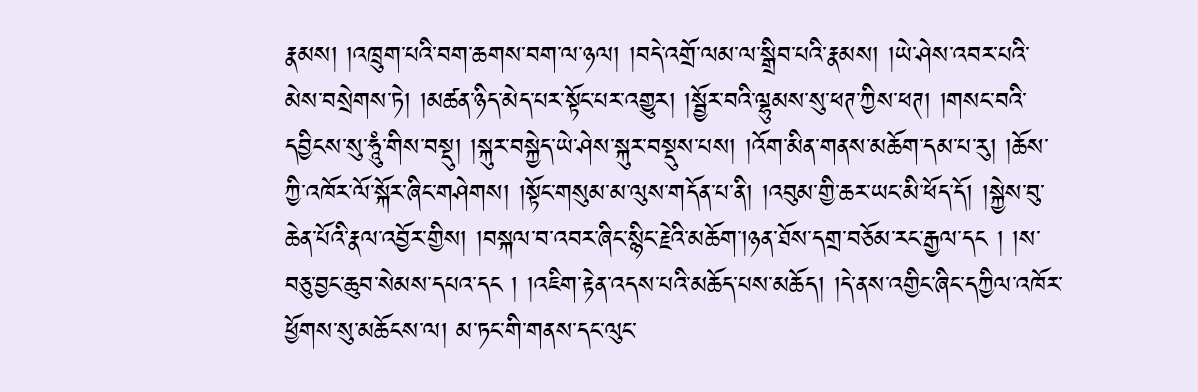རྣམས། །འཁྲུག་པའི་བག་ཆགས་བག་ལ་ཉལ། །བདེ་འགྲོ་ལམ་ལ་སྒྲིབ་པའི་རྣམས། །ཡེ་ཤེས་འབར་པའི་མེས་བསྲེགས་ཏེ། །མཚན་ཉིད་མེད་པར་སྟོང་པར་འགྱུར། །སྦྱོར་བའི་ལྷུམས་སུ་ཕཊ་ཀྱིས་ཕཊ། །གསང་བའི་དབྱིངས་སུ་ཧཱུཾ་གིས་བསྡུ། །སྐུར་བསྐྱེད་ཡེ་ཤེས་སྐུར་བསྡུས་པས། །འོག་མིན་གནས་མཆོག་དམ་པ་རུ། །ཆོས་ཀྱི་འཁོར་ལོ་སྐོར་ཞིང་གཤེགས། །སྟོང་གསུམ་མ་ལུས་གདོན་པ་ནི། །འབུམ་གྱི་ཆར་ཡང་མི་ཕོད་དོ། །སྐྱེས་བུ་ཆེན་པོའི་རྣལ་འབྱོར་གྱིས། །བསྐལ་བ་འབར་ཞིང་སྙིང་རྗེའི་མཆོག་།ཉན་ཐོས་དགྲ་བཅོམ་རང་རྒྱལ་དང ། །ས་བཅུ་བྱང་ཆུབ་སེམས་དཔའ་དང ། །འཇིག་རྟེན་འདས་པའི་མཆོད་པས་མཆོད། །དེ་ནས་འགྱིང་ཞིང་དཀྱིལ་འཁོར་ཕྱོགས་སུ་མཆོངས་ལ། མ་ཏང་གི་གནས་དང་ལུང་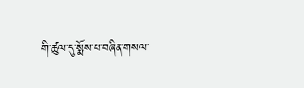གི་ཚུལ་དུ་སྨོས་པ་བཞིན་གསལ་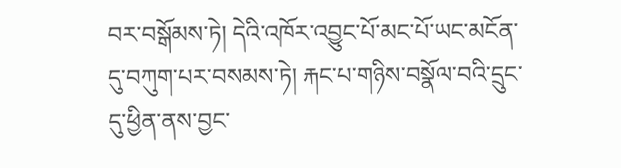བར་བསྒོམས་ཏེ། དེའི་འཁོར་འབྱུང་པོ་མང་པོ་ཡང་མངོན་དུ་བཀུག་པར་བསམས་ཏེ། རྐང་པ་གཉིས་བསྣོལ་བའི་དྲུང་དུ་ཕྱིན་ནས་བྱང་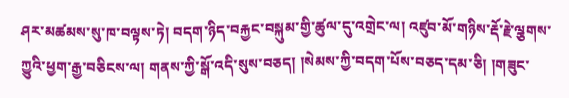ཤར་མཚམས་སུ་ཁ་བལྟས་ཏེ། བདག་ཉིད་བརྐྱང་བསྐུམ་གྱི་ཚུལ་དུ་འགྲེང་ལ། འཛུབ་མོ་གཉིས་རྡོ་རྗེ་ལྕགས་ཀྱུའི་ཕྱག་རྒྱ་བཅིངས་ལ། གནས་ཀྱི་སྒོ་འདི་སུས་བཅད། །སེམས་ཀྱི་བདག་པོས་བཅད་དམ་ཅི། །གཟུང་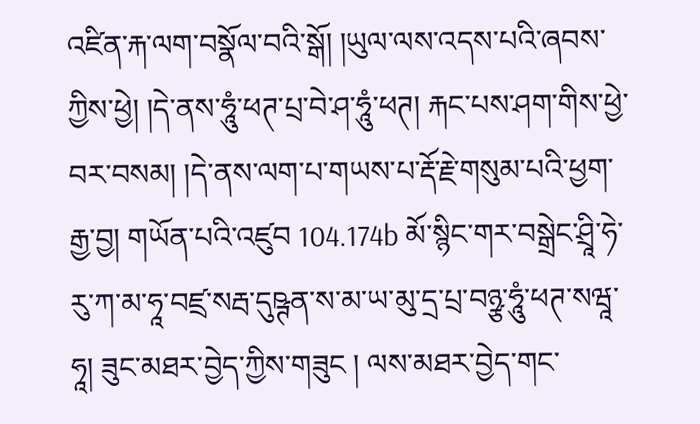འཛིན་རྐ་ལག་བསྣོལ་བའི་སྒོ། །ཡུལ་ལས་འདས་པའི་ཞབས་ཀྱིས་ཕྱེ། །དེ་ནས་ཧཱུཾ་ཕཊ་པྲ་བེ་ཤ་ཧཱུཾ་ཕཊ། རྐང་པས་ཤག་གིས་ཕྱེ་བར་བསམ། །དེ་ནས་ལག་པ་གཡས་པ་རྡོ་རྗེ་གསུམ་པའི་ཕྱག་རྒྱ་བྱ། གཡོན་པའི་འཛུབ 104.174b མོ་སྙིང་གར་བསྒྲེང་ཤྲཱི་ཧེ་རུ་ཀ་མ་ཧཱ་བཛྲ་སརྦ་དུཥྚན་ས་མ་ཡ་མུ་དྲ་པྲ་བཉྩ་ཧཱུཾ་ཕཊ་སཝཱ་ཧཱ། ཟུང་མཐར་བྱེད་ཀྱིས་གཟུང ། ལས་མཐར་བྱེད་གང་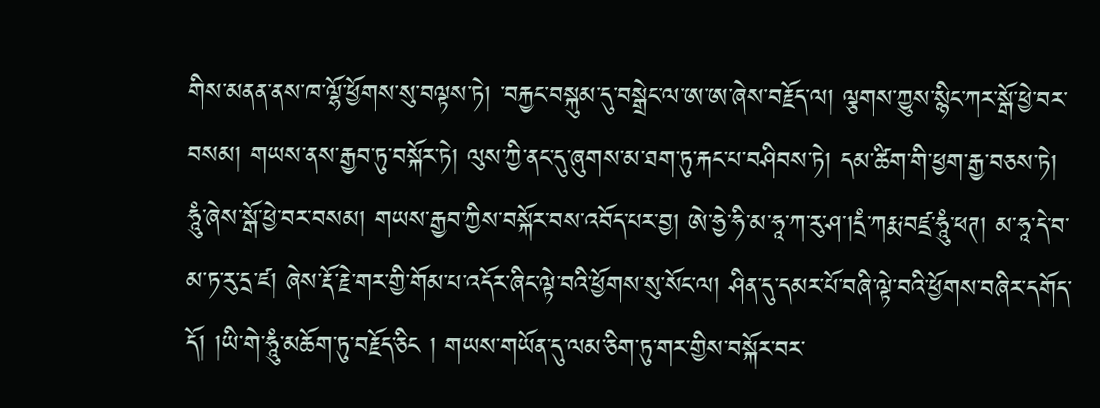གིས་མནན་ནས་ཁ་ལྷོ་ཕྱོགས་སུ་བལྟས་ཏེ། ་བརྐྱང་བསྐུམ་དུ་བསྒྲེང་ལ་ཨ་ཨ་ཞེས་བརྗོད་ལ། ལྕགས་ཀྱུས་སྙིང་ཀར་སྒོ་ཕྱེ་བར་བསམ། གཡས་ནས་རྒྱབ་ཏུ་བསྐོར་ཏེ། ལུས་ཀྱི་ནང་དུ་ཞུགས་མ་ཐག་ཏུ་རྐང་པ་བཤིབས་ཏེ། དམ་ཚིག་གི་ཕྱག་རྒྱ་བཅས་ཏེ། ཧཱུཾ་ཞེས་སྒོ་ཕྱེ་བར་བསམ། གཡས་རྒྱབ་ཀྱིས་བསྐོར་བས་འབོད་པར་བྱ། ཨེ་ཧྱེ་ཧི་མ་ཧཱ་ཀ་རུ་ཤ་།དྲཾ་ཀརྨ་བཛྲ་ཧཱུཾ་ཕཊ། མ་ཧཱ་དེ་བ་མ་ཏ་རུ་དྲ་ཛ། ཞེས་རྡོ་རྗེ་གར་གྱི་གོམ་པ་འདོར་ཞིང་ལྟེ་བའི་ཕྱོགས་སུ་སོང་ལ། ཤིན་དུ་དམར་པོ་བཞི་ལྟེ་བའི་ཕྱོགས་བཞིར་དགོད་དོ། །ཡི་གེ་ཧཱུཾ་མཆོག་ཏུ་བརྗོད་ཅིང ། གཡས་གཡོན་དུ་ལམ་ཅིག་ཏུ་གར་གྱིས་བསྐོར་བར་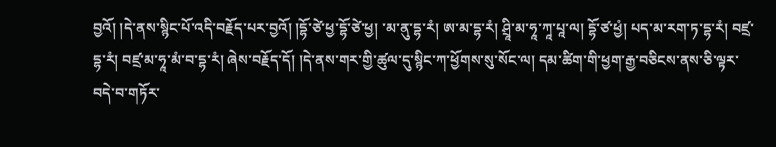བྱའོ། །དེ་ནས་སྙིང་པོ་འདི་བརྗོད་པར་བྱའོ། །དྷོ་ཙེ་ཕྱ་དྷོ་ཙེ་ཕྱ། ་མ་ནུ་དྷ་རཾ། ཨ་མ་དྷ་རཾ། ཤྲཱི་མ་ཧཱ་ཀཱ་པཱ་ལ། དྷོ་ཙ་ཕྱཾ། པད་མ་རག་ཏ་དྷ་རཾ། བཛྲ་དྷ་རཾ། བཛྲ་མ་ཧཱ་མཾ་བ་དྷ་རཾ། ཞེས་བརྗོད་དོ། །དེ་ནས་གར་གྱི་ཚུལ་དུ་སྙིང་ཀ་ཕྱོགས་སུ་སོང་ལ། དམ་ཚིག་གི་ཕྱག་རྒྱ་བཅིངས་ནས་ཅི་ལྟར་བདེ་བ་གཏོར་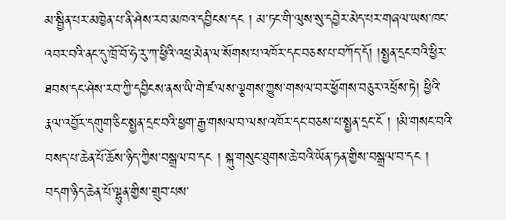མ་སྦྱིན་པར་མཁྱེན་པ་ནི་ཤེས་རབ་མཁའ་དབྱིངས་དང ། མ་ཏང་གི་ལུས་སུ་དབྱེར་མེད་པར་གཞལ་ཡས་ཁང་འབར་བའི་ནང་དུ་ཁྲོ་བོ་ཧེ་རུ་ཀ་ཕྱིའི་འཕྲ་མེན་ལ་སོགས་པ་འཁོར་དང་བཅས་པ་བཀོད་དོ། །སྤྱན་དྲང་བའི་ཕྱིར་ཐབས་དང་ཤེས་རབ་ཀྱི་དབྱིངས་ནས་ཡི་གེ་ཛ་ལས་ལྕགས་ཀྱུས་གསལ་བར་ཕྱོགས་བཅུར་འཕྲོས་ཏེ། ཕྱིའི་རྣལ་འབྱོར་དགུག་ཅིང་སྤྱན་དྲང་བའི་ཕྱག་རྒྱ་གསལ་བ་ལས་འཁོར་དང་བཅས་པ་སྤྱན་དྲང་ངོ ། །མི་གསང་བའི་བསད་པ་ཆེན་པོ་ཆོས་ཉིད་ཀྱིས་བསྒྲལ་བ་དང ། སྐུ་གསུང་ཐུགས་ཆེ་བའི་ཡོན་ཏན་གྱིས་བསྒྲལ་བ་དང ། བདག་ཉིད་ཆེན་པོ་ལྷུན་གྱིས་གྲུབ་པས་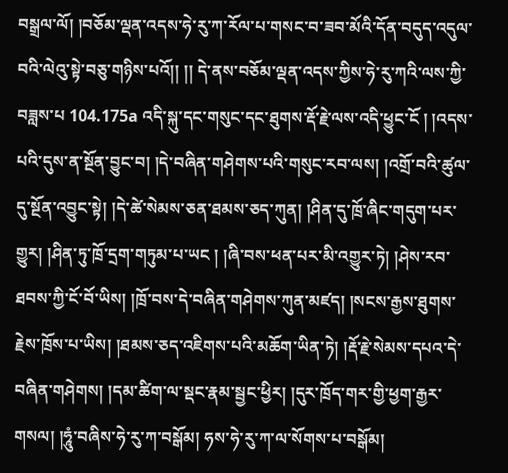བསྒྲལ་ལོ། །བཅོམ་ལྡན་འདས་ཧེ་རུ་ཀ་རོལ་པ་གསང་བ་ཟབ་མོའི་དོན་བདུད་འདུལ་བའི་ལེའུ་སྟེ་བཅུ་གཉིས་པའོ།། །། དེ་ནས་བཅོམ་ལྡན་འདས་ཀྱིས་ཧེ་རུ་ཀའི་ལས་ཀྱི་བཟླས་པ 104.175a འདི་སྐུ་དང་གསུང་དང་ཐུགས་རྡོ་རྗེ་ལས་འདི་ཕྱུང་ངོ ། །འདས་པའི་དུས་ན་སྔོན་བྱུང་བ། །དེ་བཞིན་གཤེགས་པའི་གསུང་རབ་ལས། །འགྲོ་བའི་ཚུལ་དུ་སྔོན་འབྱུང་སྟེ། །དེ་ཚེ་སེམས་ཅན་ཐམས་ཅད་ཀུན། །ཤིན་དུ་ཁྲོ་ཞིང་གདུག་པར་གྱུར། །ཤིན་ཏུ་ཁྲོ་དྲག་གཏུམ་པ་ཡང ། །ཞི་བས་ཕན་པར་མི་འགྱུར་ཏེ། །ཤེས་རབ་ཐབས་ཀྱི་ངོ་བོ་ཡིས། །ཁྲོ་བས་དེ་བཞིན་གཤེགས་ཀུན་མཛད། །སངས་རྒྱས་ཐུགས་རྗེས་ཁྲོས་པ་ཡིས། །ཐམས་ཅད་འཇིགས་པའི་མཆོག་ཡིན་ཏེ། །རྡོ་རྗེ་སེམས་དཔའ་དེ་བཞིན་གཤེགས། །དམ་ཚིག་ལ་སྡང་རྣམ་སྦྱང་ཕྱིར། །དུར་ཁྲོད་གར་གྱི་ཕྱག་རྒྱར་གསལ། །ཧཱུཾ་བཞིས་ཧེ་རུ་ཀ་བསྒོམ། ཧས་ཧེ་རུ་ཀ་ལ་སོགས་པ་བསྒོམ།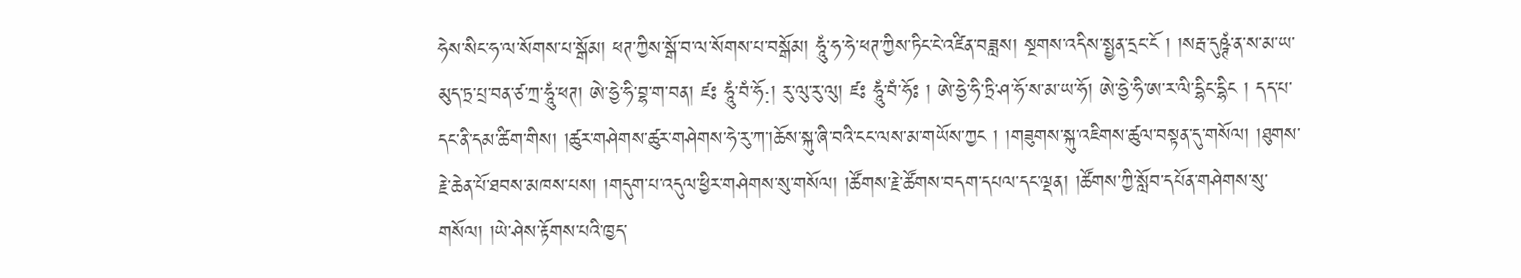ཧེས་སིང་ཧ་ལ་སོགས་པ་སྒོམ། ཕཊ་ཀྱིས་སྒོ་བ་ལ་སོགས་པ་བསྒོམ། ཧཱུཾ་ཧ་ཧེ་ཕཊ་ཀྱིས་ཏིང་ངེ་འཛིན་བཟླས། སྔགས་འདིས་སྤྱན་དྲང་ངོ ། །སརྦ་དུཥྚཾ་ན་ས་མ་ཡ་མུད་ཏྲ་པྲ་བན་ཙ་ཀྲ་ཧཱུཾ་ཕཊ། ཨེ་ཧྱེ་ཧི་བྷ་ག་བན། ཛཿ ཧཱུཾ་བཾ་ཧོ:། རུ་ལུ་རུ་ལུ། ཛཿ ཧཱུཾ་བཾ་ཧོཿ ། ཨེ་ཧྱེ་ཧི་ཏྲི་ཤ་ཧོ་ས་མ་ཡ་ཧོ། ཨེ་ཧྱེ་ཧི་ཨ་ར་ལི་དྷིང་དྷིང ། དད་པ་དང་ནི་དམ་ཚིག་གིས། །ཚུར་གཤེགས་ཚུར་གཤེགས་ཧེ་རུ་ཀ་།ཆོས་སྐུ་ཞི་བའི་ངང་ལས་མ་གཡོས་ཀྱང ། །གཟུགས་སྐུ་འཇིགས་ཚུལ་བསྟན་དུ་གསོལ། །ཐུགས་རྗེ་ཆེན་པོ་ཐབས་མཁས་པས། །གདུག་པ་འདུལ་ཕྱིར་གཤེགས་སུ་གསོལ། །ཚོགས་རྗེ་ཚོགས་བདག་དཔལ་དང་ལྡན། །ཚོགས་ཀྱི་སློབ་དཔོན་གཤེགས་སུ་གསོལ། །ཡེ་ཤེས་རྟོགས་པའི་ཁྱད་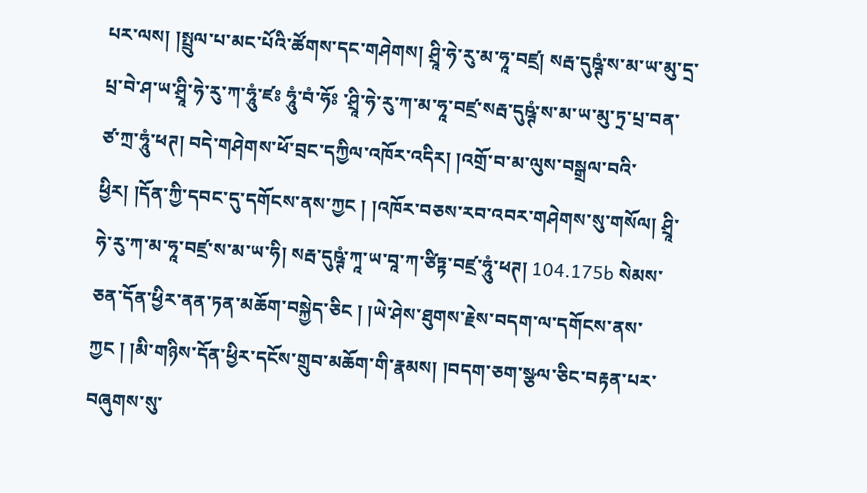པར་ལས། །སྤྲུལ་པ་མང་པོའི་ཚོགས་དང་གཤེགས། ཤྲཱི་ཧེ་རུ་མ་ཧཱ་བཛྲ། སརྦ་དུཥྚཾ་ས་མ་ཡ་མུ་དྲ་པྲ་བེ་ཤ་ཡ་ཤྲཱི་ཧེ་རུ་ཀ་ཧཱུཾ་ཛཿ ཧཱུཾ་བཾ་ཧོཿ ་ཤྲཱི་ཧེ་རུ་ཀ་མ་ཧཱ་བཛྲ་སརྦ་དུཥྚཾ་ས་མ་ཡ་མུ་ཏྲ་པྲ་བན་ཙ་ཀྲ་ཧཱུཾ་ཕཊ། བདེ་གཤེགས་ཕོ་བྲང་དཀྱིལ་འཁོར་འདིར། །འགྲོ་བ་མ་ལུས་བསྒྲལ་བའི་ཕྱིར། །དོན་ཀྱི་དབང་དུ་དགོངས་ནས་ཀྱང ། །འཁོར་བཅས་རབ་འབར་གཤེགས་སུ་གསོལ། ཤྲཱི་ཧེ་རུ་ཀ་མ་ཧཱ་བཛྲ་ས་མ་ཡ་ཧི། སརྦ་དུཥྚཾ་ཀཱ་ཡ་བཱ་ཀ་ཙིཏྟ་བཛྲ་ཧཱུཾ་ཕཊ། 104.175b སེམས་ཅན་དོན་ཕྱིར་ནན་ཏན་མཆོག་བསྐྱེད་ཅིང ། །ཡེ་ཤེས་ཐུགས་རྗེས་བདག་ལ་དགོངས་ནས་ཀྱང ། །མི་གཉིས་དོན་ཕྱིར་དངོས་གྲུབ་མཆོག་གི་རྣམས། །བདག་ཅག་སྩལ་ཅིང་བརྟན་པར་བཞུགས་སུ་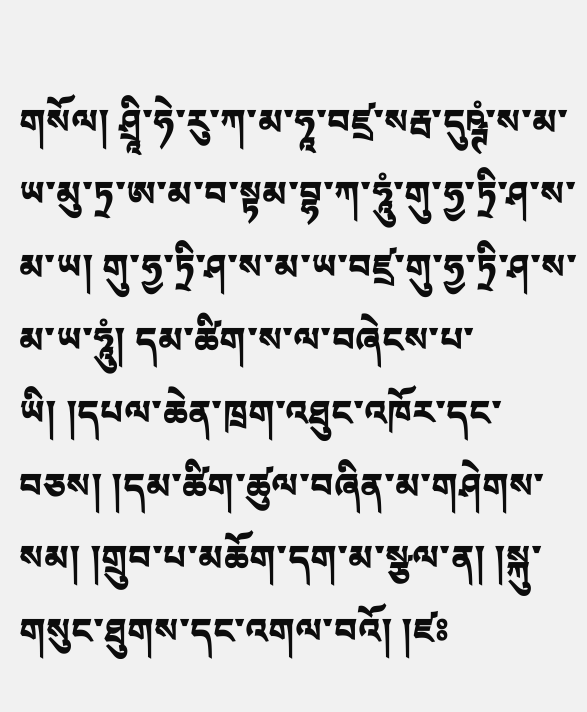གསོལ། ཤྲཱི་ཧེ་རུ་ཀ་མ་ཧཱ་བཛྲ་སརྦ་དུཥྚཾ་ས་མ་ཡ་མུ་ཏྲ་ཨ་མ་བ་སྟམ་བྷ་ཀ་ཧཱུཾ་གུ་ཧྱ་ཏྲི་ཤ་ས་མ་ཡ། གུ་ཧྱ་ཏྲི་ཤ་ས་མ་ཡ་བཛྲ་གུ་ཧྱ་ཏྲི་ཤ་ས་མ་ཡ་ཧཱུཾ། དམ་ཚིག་ས་ལ་བཞེངས་པ་ཡི། །དཔལ་ཆེན་ཁྲག་འཐུང་འཁོར་དང་བཅས། །དམ་ཚིག་ཚུལ་བཞིན་མ་གཤེགས་སམ། །གྲུབ་པ་མཆོག་དག་མ་སྩལ་ན། །སྐུ་གསུང་ཐུགས་དང་འགལ་བའོ། །ཛཿ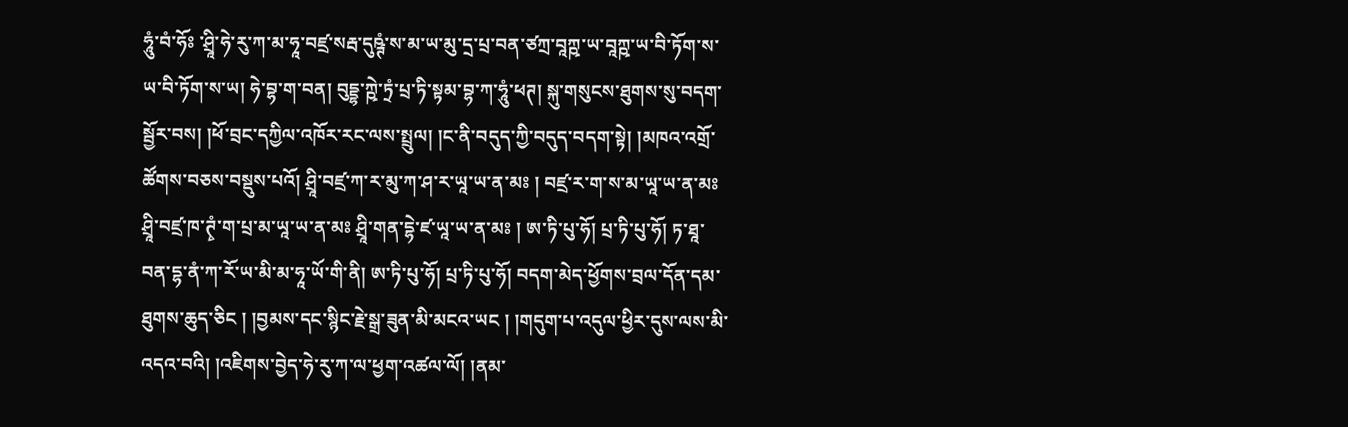ཧཱུཾ་བཾ་ཧོཿ ་ཤྲཱི་ཧེ་རུ་ཀ་མ་ཧཱ་བཛྲ་སརྦ་དུཥྚཾ་ས་མ་ཡ་མུ་དྲ་པྲ་བན་ཙཀྲ་བཱཀྵ་ཡ་བཱཀྵ་ཡ་བི་ཏོག་ས་ཡ་བི་ཏོག་ས་ཡ། ཧེ་བྷ་ག་བན། བུདྡྷ་ཀྵེ་ཏྲཾ་པྲ་ཏི་སྟམ་བྷ་ཀ་ཧཱུཾ་ཕཊ། སྐུ་གསུངས་ཐུགས་སུ་བདག་སྦྱོར་བས། །ཕོ་བྲང་དཀྱིལ་འཁོར་རང་ལས་སྤྲུལ། །ང་ནི་བདུད་ཀྱི་བདུད་བདག་སྟེ། །མཁའ་འགྲོ་ཚོགས་བཅས་བསྡུས་པའོ། ཤྲཱི་བཛྲ་ཀ་ར་མུ་ཀ་ཤ་ར་ཡཱ་ཡ་ན་མཿ ། བཛྲ་ར་ག་ས་མ་ཡཱ་ཡ་ན་མཿ ཤྲཱི་བཛྲ་ཁ་ཊྭཾ་ག་པྲ་མ་ཡཱ་ཡ་ན་མཿ ཤྲཱི་གན་དྷེ་ཛ་ཡཱ་ཡ་ན་མཿ ། ཨ་ཏི་པུ་ཧོ། པྲ་ཏི་པུ་ཧོ། ཏ་ཐཱ་བན་དྷ་ནཾ་ཀ་རོ་ཡ་མི་མ་ཧཱ་ཡོ་གི་ནི། ཨ་ཏི་པུ་ཧོ། པྲ་ཏི་པུ་ཧོ། བདག་མེད་ཕྱོགས་བྲལ་དོན་དམ་ཐུགས་ཆུད་ཅིང ། །བྱམས་དང་སྙིང་རྗེ་སྒྲ་ཟུན་མི་མངའ་ཡང ། །གདུག་པ་འདུལ་ཕྱིར་དུས་ལས་མི་འདའ་བའི། །འཇིགས་བྱེད་ཧེ་རུ་ཀ་ལ་ཕྱག་འཚལ་ལོ། །ནམ་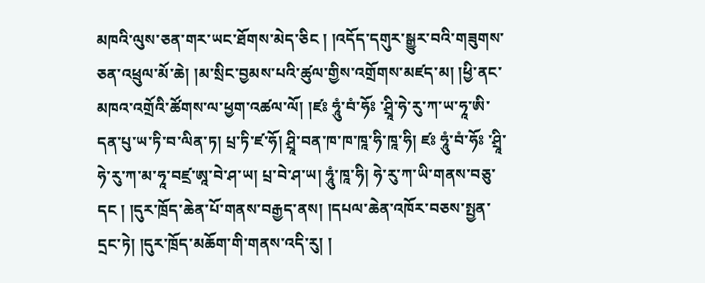མཁའི་ལུས་ཅན་གར་ཡང་ཐོགས་མེད་ཅིང ། །འདོད་དགུར་སྒྱུར་བའི་གཟུགས་ཅན་འཕྲུལ་མོ་ཆེ། །མ་སྲིང་བྱམས་པའི་ཚུལ་གྱིས་འགྲོགས་མཛད་མ། །ཕྱི་ནང་མཁའ་འགྲོའི་ཚོགས་ལ་ཕྱག་འཚལ་ལོ། །ཛཿ ཧཱུཾ་བཾ་ཧོཿ ་ཤྲཱི་ཧེ་རུ་ཀ་ཡ་ཧཱ་ཨི་དན་པུ་ཡ་ཏི་བ་ལིན་ཏ། པྲ་ཏི་ཛ་ཧོ། ཤྲཱི་བན་ཁ་ཁ་ཁཱ་ཧི་ཁཱ་ཧི། ཛཿ ཧཱུཾ་བཾ་ཧོཿ ་ཤྲཱི་ཧེ་རུ་ཀ་མ་ཧཱ་བཛྲ་ཨཱ་བེ་ཤ་ཡ། པྲ་བེ་ཤ་ཡ། ཧཱུཾ་ཁཱ་ཧི། ཧེ་རུ་ཀ་ཡི་གནས་བཅུ་དང ། །དུར་ཁྲོད་ཆེན་པོ་གནས་བརྒྱད་ནས། །དཔལ་ཆེན་འཁོར་བཅས་སྤྱན་དྲང་ཏེ། །དུར་ཁྲོད་མཆོག་གི་གནས་འདི་རུ། །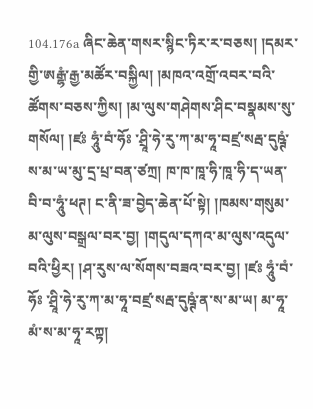104.176a ཞིང་ཆེན་གསར་སྙིང་ཏིར་ར་བཅས། །དམར་གྱི་ཨརྒྷཾ་རྒྱ་མཚོར་བསྐྱིལ། །མཁའ་འགྲོ་འབར་བའི་ཚོགས་བཅས་ཀྱིས། །མ་ལུས་གཤེགས་ཤིང་བསྣམས་སུ་གསོལ། །ཛཿ ཧཱུཾ་བཾ་ཧོཿ ་ཤྲཱི་ཧེ་རུ་ཀ་མ་ཧཱ་བཛྲ་སརྦ་དུཥྚཾ་ས་མ་ཡ་མུ་དྲ་པྲ་བན་ཙཀྲ། ཁ་ཁ་ཁཱ་ཧི་ཁཱ་ཧི་ད་ཡན་བི་བ་ཧཱུཾ་ཕཊ། ང་ནི་ཟ་བྱེད་ཆེན་པོ་སྟེ། །ཁམས་གསུམ་མ་ལུས་བསྒྲལ་བར་བྱ། །གདུལ་དཀའ་མ་ལུས་འདུལ་བའི་ཕྱིར། །ཤ་རུས་ལ་སོགས་བཟའ་བར་བྱ། །ཛཿ ཧཱུཾ་བཾ་ཧོཿ ་ཤྲཱི་ཧེ་རུ་ཀ་མ་ཧཱ་བཛྲ་སརྦ་དུཥྚཾ་ན་ས་མ་ཡ། མ་ཧཱ་མཾ་ས་མ་ཧཱ་རཀྟ།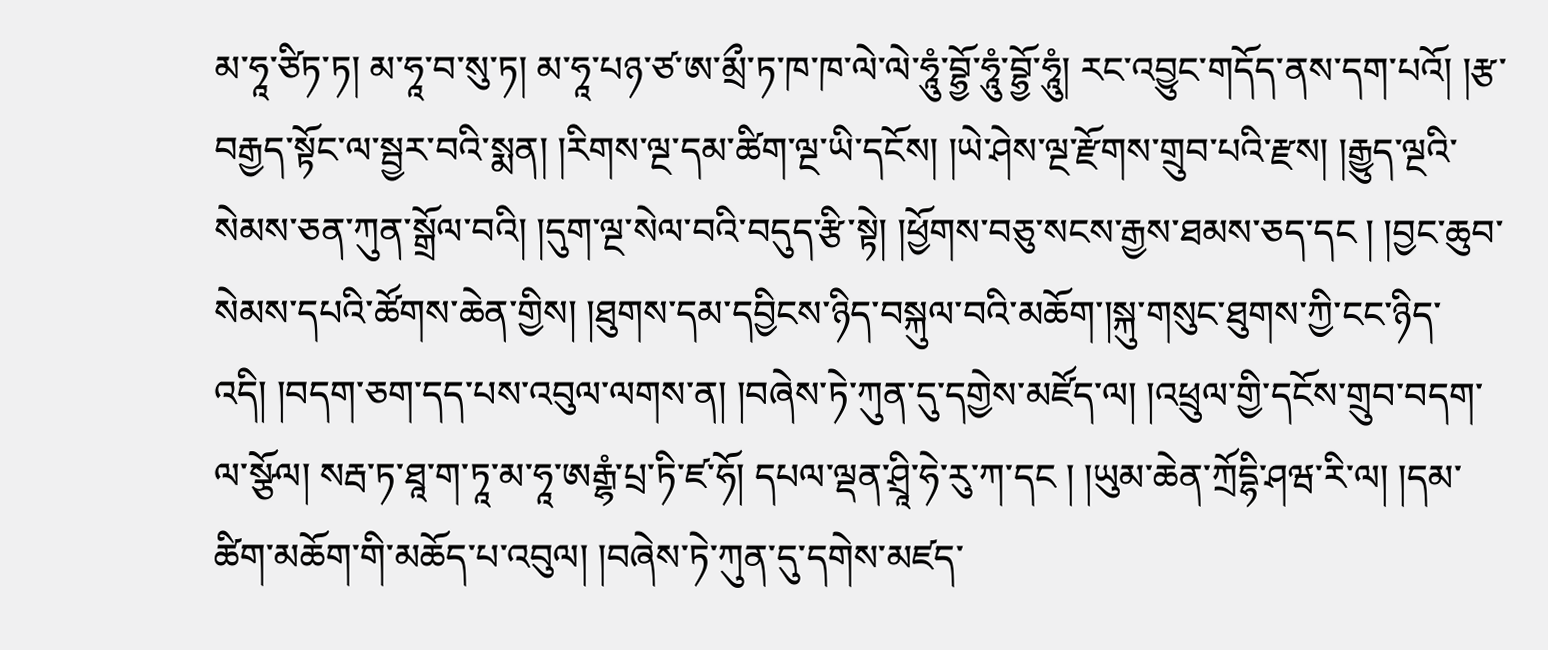མ་ཧཱ་ཙིཏ་ཏ། མ་ཧཱ་བ་སུ་ཏ། མ་ཧཱ་པཉ་ཙ་ཨ་མྲྀ་ཏ་ཁ་ཁ་ལེ་ལེ་ཧཱུཾ་བྷྱོ་ཧཱུཾ་བྷྱོ་ཧཱུཾ། རང་འབྱུང་གདོད་ནས་དག་པའོ། །རྩ་བརྒྱད་སྟོང་ལ་སྦྱར་བའི་སྨན། །རིགས་ལྔ་དམ་ཚིག་ལྔ་ཡི་དངོས། །ཡེ་ཤེས་ལྔ་རྫོགས་གྲུབ་པའི་རྫས། །རྒྱུད་ལྔའི་སེམས་ཅན་ཀུན་སྒྲོལ་བའི། །དུག་ལྔ་སེལ་བའི་བདུད་རྩི་སྟེ། །ཕྱོགས་བཅུ་སངས་རྒྱས་ཐམས་ཅད་དང ། །བྱང་ཆུབ་སེམས་དཔའི་ཚོགས་ཆེན་གྱིས། །ཐུགས་དམ་དབྱིངས་ཉིད་བསྐུལ་བའི་མཆོག་།སྐུ་གསུང་ཐུགས་ཀྱི་ངང་ཉིད་འདི། །བདག་ཅག་དད་པས་འབུལ་ལགས་ན། །བཞེས་ཏེ་ཀུན་དུ་དགྱེས་མཛོད་ལ། །འཕྲུལ་གྱི་དངོས་གྲུབ་བདག་ལ་སྩོལ། སརྦ་ཏ་ཐཱ་ག་ཏཱ་མ་ཧཱ་ཨརྒྷཾ་པྲ་ཏི་ཛ་ཧོ། དཔལ་ལྡན་ཤྲཱི་ཧེ་རུ་ཀ་དང ། །ཡུམ་ཆེན་ཀྲོདྷི་ཤཝ་རི་ལ། །དམ་ཚིག་མཆོག་གི་མཆོད་པ་འབུལ། །བཞེས་ཏེ་ཀུན་དུ་དགེས་མཛད་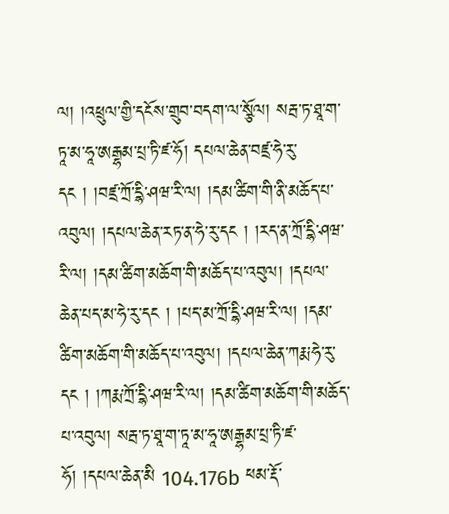ལ། །འཕྲུལ་གྱི་དངོས་གྲུབ་བདག་ལ་སྩོལ། སརྦ་ཏ་ཐཱ་ག་ཏཱ་མ་ཧཱ་ཨརྒྷམ་པྲ་ཏི་ཛ་ཧོ། དཔལ་ཆེན་བཛྲ་ཧེ་རུ་དང ། །བཛྲ་ཀྲོ་དྷི་ཤཝ་རི་ལ། །དམ་ཚིག་གི་ནི་མཆོད་པ་འབུལ། །དཔལ་ཆེན་རཏ་ན་ཧེ་རུ་དང ། །རད་ན་ཀྲོ་དྷི་ཤཝ་རི་ལ། །དམ་ཚིག་མཆོག་གི་མཆོད་པ་འབུལ། །དཔལ་ཆེན་པད་མ་ཧེ་རུ་དང ། །པད་མ་ཀྲོ་དྷི་ཤཝ་རི་ལ། །དམ་ཚིག་མཆོག་གི་མཆོད་པ་འབུལ། །དཔལ་ཆེན་ཀརྨ་ཧེ་རུ་དང ། །ཀརྨ་ཀྲོ་དྷི་ཤཝ་རི་ལ། །དམ་ཚིག་མཆོག་གི་མཆོད་པ་འབུལ། སརྦ་ཏ་ཐཱ་ག་ཏཱ་མ་ཧཱ་ཨརྒྷམ་པྲ་ཏི་ཛ་ཧོ། །དཔལ་ཆེན་མི 104.176b ཕམ་རྡོ་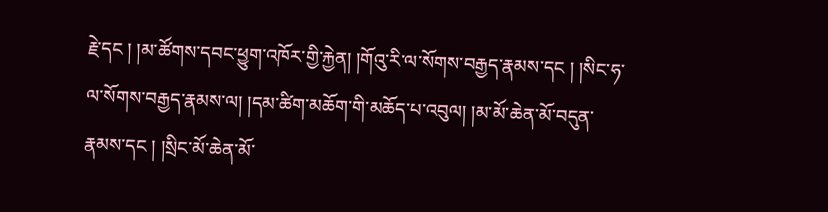རྗེ་དང ། །མ་ཚོགས་དབང་ཕྱུག་འཁོར་གྱི་རྐྱེན། །གོའུ་རི་ལ་སོགས་བརྒྱད་རྣམས་དང ། །སིང་ཧ་ལ་སོགས་བརྒྱད་རྣམས་ལ། །དམ་ཚིག་མཆོག་གི་མཆོད་པ་འབུལ། །མ་མོ་ཆེན་མོ་བདུན་རྣམས་དང ། །སྲིང་མོ་ཆེན་མོ་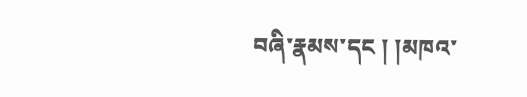བཞི་རྣམས་དང ། །མཁའ་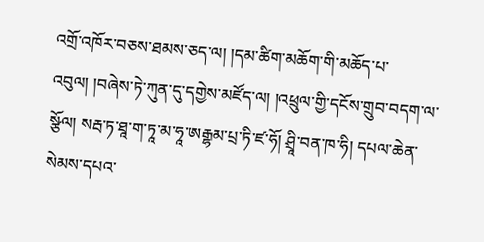འགྲོ་འཁོར་བཅས་ཐམས་ཅད་ལ། །དམ་ཚིག་མཆོག་གི་མཆོད་པ་འབུལ། །བཞེས་ཏེ་ཀུན་དུ་དགྱེས་མཛོད་ལ། །འཕྲུལ་གྱི་དངོས་གྲུབ་བདག་ལ་སྩོལ། སརྦ་ཏ་ཐཱ་ག་ཏཱ་མ་ཧཱ་ཨརྒྷམ་པྲ་ཏི་ཛ་ཧོ། ཤྲཱི་བན་ཁ་ཧི། དཔལ་ཆེན་སེམས་དཔའ་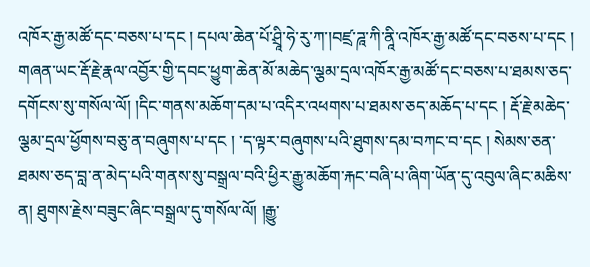འཁོར་རྒྱ་མཚོ་དང་བཅས་པ་དང ། དཔལ་ཆེན་པོ་ཤྲཱི་ཧེ་རུ་ཀ་།བཛྲ་ཌཱ་ཀི་ནཱི་འཁོར་རྒྱ་མཚོ་དང་བཅས་པ་དང ། གཞན་ཡང་རྡོ་རྗེ་རྣལ་འབྱོར་གྱི་དབང་ཕྱུག་ཆེན་མོ་མཆེད་ལྕམ་དྲལ་འཁོར་རྒྱ་མཚོ་དང་བཅས་པ་ཐམས་ཅད་དགོངས་སུ་གསོལ་ལོ། །དིང་གནས་མཆོག་དམ་པ་འདིར་འཕགས་པ་ཐམས་ཅད་མཆོད་པ་དང ། རྡོ་རྗེ་མཆེད་ལྕམ་དྲལ་ཕྱོགས་བཅུ་ན་བཞུགས་པ་དང ། ་ད་ལྟར་བཞུགས་པའི་ཐུགས་དམ་བཀང་བ་དང ། སེམས་ཅན་ཐམས་ཅད་བླ་ན་མེད་པའི་གནས་སུ་བསྒྲལ་བའི་ཕྱིར་རྒྱུ་མཆོག་རྐང་བཞི་པ་ཞིག་ཡོན་དུ་འབུལ་ཞིང་མཆིས་ན། ཐུགས་རྗེས་བཟུང་ཞིང་བསྒྲལ་དུ་གསོལ་ལོ། །རྒྱུ་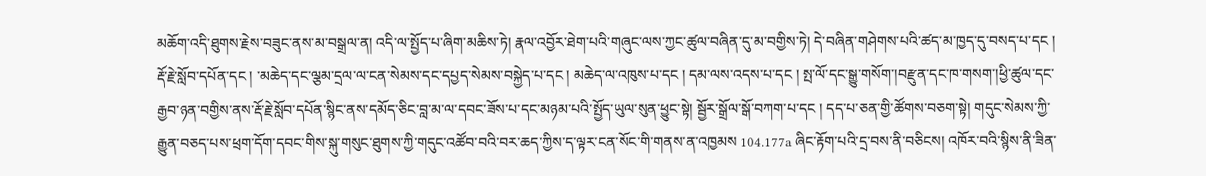མཆོག་འདི་ཐུགས་རྗེས་བཟུང་ནས་མ་བསྒྲལ་ན། འདི་ལ་སྤྱོད་པ་ཞིག་མཆིས་ཏེ། རྣལ་འབྱོར་ཐེག་པའི་གཞུང་ལས་ཀྱང་ཚུལ་བཞིན་དུ་མ་བགྱིས་ཏེ། དེ་བཞིན་གཤེགས་པའི་ཚད་མ་ཁྱད་དུ་བསད་པ་དང ། རྡོ་རྗེ་སློབ་དཔོན་དང ། ་མཆེད་དང་ལྕམ་དྲལ་ལ་ངན་སེམས་དང་དཔྱད་སེམས་བསྐྱེད་པ་དང ། མཆེད་ལ་འཁུས་པ་དང ། དམ་ལས་འདས་པ་དང ། སྤ་ལོ་དང་སྒྱུ་གསོག་།བརྫུན་དང་ཁ་གསག་།ཕྱི་ཚུལ་དང་རྒྱབ་ཉན་བགྱིས་ནས་རྡོ་རྗེ་སློབ་དཔོན་སྙིང་ནས་དམོད་ཅིང་བླ་མ་ལ་དབང་ཟོས་པ་དང་མཉམ་པའི་སྤྱོད་ཡུལ་སུན་ཕྱུང་སྟེ། སྦྱོར་སྒྲོལ་སྒོ་བཀག་པ་དང ། དད་པ་ཅན་གྱི་ཚོགས་བཅག་སྟེ། གདུང་སེམས་ཀྱི་རྒྱུན་བཅད་པས་ཕྲག་དོག་དབང་གིས་སྐུ་གསུང་ཐུགས་ཀྱི་གདུང་འཚོབ་བའི་བར་ཆད་ཀྱིས་ད་ལྟར་ངན་སོང་གི་གནས་ན་འཁྱམས 104.177a ཞིང་རྟོག་པའི་དྲ་བས་ནི་བཅིངས། འཁོར་བའི་སྙིས་ནི་ཟིན་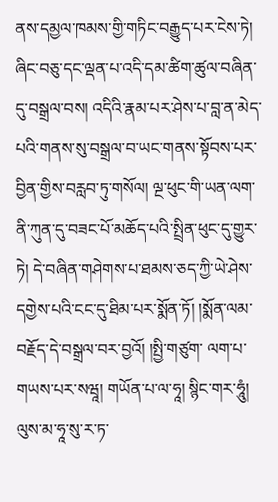ནས་དམྱལ་ཁམས་གྱི་གཏིང་བརྒྱུད་པར་ངེས་ཏེ། ཞིང་བཅུ་དང་ལྡན་པ་འདི་དམ་ཚིག་ཚུལ་བཞིན་དུ་བསྒྲལ་བས། འདིའི་རྣམ་པར་ཤེས་པ་བླ་ན་མེད་པའི་གནས་སུ་བསྒྲལ་བ་ཡང་གནས་སྟོབས་པར་བྱིན་གྱིས་བརླབ་ཏུ་གསོལ། ལྔ་ཕུང་གི་ཡན་ལག་ནི་ཀུན་དུ་བཟང་པོ་མཆོད་པའི་སྤྲིན་ཕུང་དུ་གྱུར་ཏེ། དེ་བཞིན་གཤེགས་པ་ཐམས་ཅད་ཀྱི་ཡེ་ཤེས་དགྱེས་པའི་ངང་དུ་ཐིམ་པར་སྨོན་ཏོ། །སྨོན་ལམ་བརྗོད་དེ་བསྒྲལ་བར་བྱའོ། །སྤྱི་གཙུག་ ལག་པ་གཡས་པར་སཝཱ། གཡོན་པ་ལ་ཧཱ། སྙིང་གར་ཧཱུཾ། ལུས་མ་ཧཱ་སུ་ར་ཏ་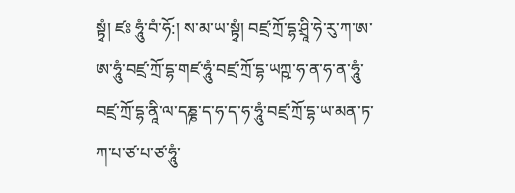སྟྭཾ། ཛཿ ཧཱུཾ་བཾ་ཧོ:། ས་མ་ཡ་སྟྭཾ། བཛྲ་ཀྲོ་དྷ་ཤྲཱི་ཧེ་རུ་ཀ་ཨ་ཨ་ཧཱུཾ་བཛྲ་ཀྲོ་དྷ་གཛ་ཧཱུཾ་བཛྲ་ཀྲོ་དྷ་ཡཀྵ་ཧ་ན་ཧ་ན་ཧཱུཾ་བཛྲ་ཀྲོ་དྷ་ནཱི་ལ་དཎྞ་ད་ཧ་ད་ཧ་ཧཱུཾ་བཛྲ་ཀྲོ་དྷ་ཡ་མན་ཏ་ཀ་པ་ཙ་པ་ཙ་ཧཱུཾ་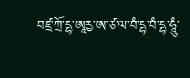བཛྲ་ཀྲོ་དྷ་ཨཱརྱ་ཨ་ཙ་ལ་བཾ་དྷ་བཾ་དྷ་ཧཱུཾ་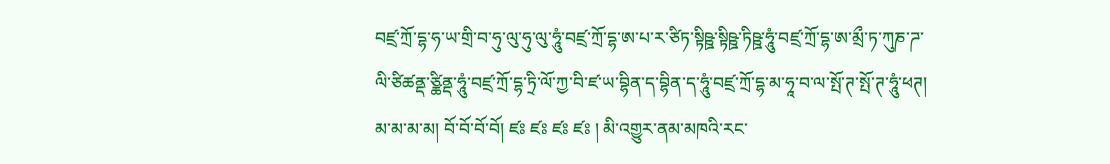བཛྲ་ཀྲོ་དྷ་ཧ་ཡ་གྲི་བ་ཧུ་ལུ་ཧུ་ལུ་ཧཱུཾ་བཛྲ་ཀྲོ་དྷ་ཨ་པ་ར་ཙིཏ་སྟིཥྛ་སྟིཥྛ་ཏིཥྛ་ཧཱུཾ་བཛྲ་ཀྲོ་དྷ་ཨ་མྲྀ་ཏ་ཀུཎ་ཌ་ལི་ཙིཚནྡ་ཙྪིནྡ་ཧཱུཾ་བཛྲ་ཀྲོ་དྷ་ཏྲི་ལོ་ཀྱ་བི་ཛ་ཡ་བྷིན་ད་བྷིན་ད་ཧཱུཾ་བཛྲ་ཀྲོ་དྷ་མ་ཧཱ་བ་ལ་སྤོ་ཊ་སྤོ་ཊ་ཧཱུཾ་ཕཊ། མ་མ་མ་མ། བོ་བོ་བོ་བོ། ཛཿ ཛཿ ཛཿ ཛཿ ། མི་འགྱུར་ནམ་མཁའི་རང་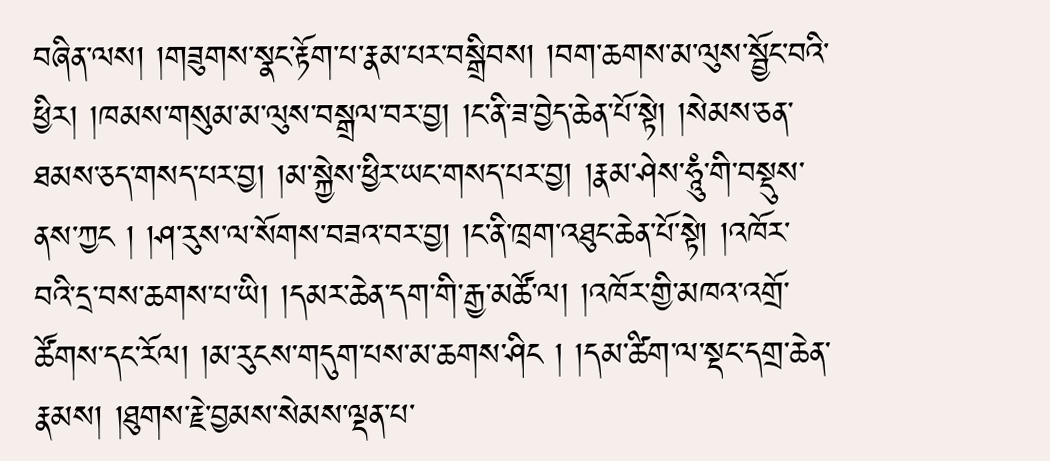བཞིན་ལས། །གཟུགས་སྣང་རྟོག་པ་རྣམ་པར་བསྒྲིབས། །བག་ཆགས་མ་ལུས་སྦྱོང་བའི་ཕྱིར། །ཁམས་གསུམ་མ་ལུས་བསྒྲལ་བར་བྱ། །ང་ནི་ཟ་བྱེད་ཆེན་པོ་སྟེ། །སེམས་ཅན་ཐམས་ཅད་གསད་པར་བྱ། །མ་སྐྱེས་ཕྱིར་ཡང་གསད་པར་བྱ། །རྣམ་ཤེས་ཧཱུཾ་གི་བསྡུས་ནས་ཀྱང ། །ཤ་རུས་ལ་སོགས་བཟའ་བར་བྱ། །ང་ནི་ཁྲག་འཐུང་ཆེན་པོ་སྟེ། །འཁོར་བའི་དྲ་བས་ཆགས་པ་ཡི། །དམར་ཆེན་དག་གི་རྒྱ་མཚོ་ལ། །འཁོར་གྱི་མཁའ་འགྲོ་ཚོགས་དང་རོལ། །མ་རུངས་གདུག་པས་མ་ཆགས་ཤིང ། །དམ་ཚིག་ལ་སྡང་དགྲ་ཆེན་རྣམས། །ཐུགས་རྗེ་བྱམས་སེམས་ལྡན་པ་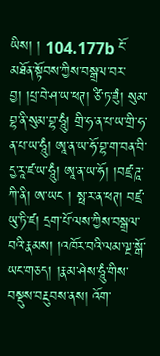ཡིས། ། 104.177b ངོ་མཐོན་སྟོབས་ཀྱིས་བསྒྲལ་བར་བྱ། །པྲ་བེ་ཤ་ཡ་ཕཊ། ཙི་ཏ་ཟུཾ། སུམ་བྷ་ནི་སུམ་བྷ་ཧཱུཾ། གྲི་ཧ་ན་པ་ཡ་གྲི་ཧ་ན་པ་ཡ་ཧཱུཾ། ཨཱ་ན་ཡ་ཧོ་བྷ་ག་བན་བི་དྱ་རཱ་ཛ་ཡ་ཧཱུཾ། ཨཱ་ན་ཡ་ཧོ། །བཛྲ་ཌཱ་ཀི་ནི། ཨ་ཡང ། སྥ་ར་ན་ཕཊ། བཛྲ་ཡུ་ཏི་ཛ། དྲག་པོ་ལས་ཀྱིས་བསྒྲལ་བའི་རྣམས། །འཁོར་བའི་ལམ་ལྔ་སྒོ་ཡང་གཅད། །རྣམ་ཤེས་ཧཱུཾ་གིས་བསྡུས་བརྔུབས་ནས། འོག་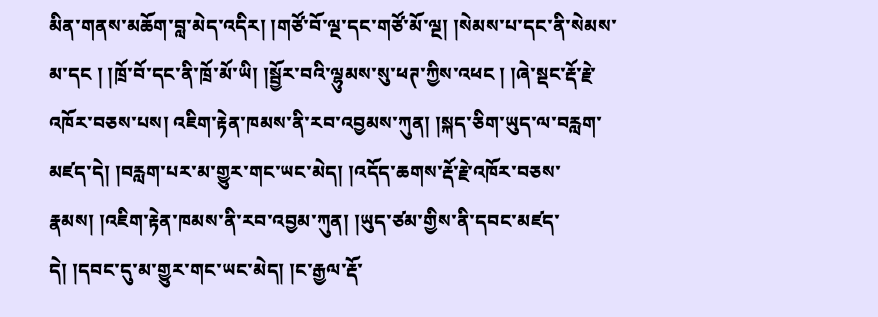མིན་གནས་མཆོག་བླ་མེད་འདིར། །གཙོ་བོ་ལྔ་དང་གཙོ་མོ་ལྔ། །སེམས་པ་དང་ནི་སེམས་མ་དང ། །ཁྲོ་བོ་དང་ནི་ཁྲོ་མོ་ཡི། །སྦྱོར་བའི་ལྷུམས་སུ་ཕཊ་ཀྱིས་འཕང ། །ཞེ་སྡང་རྡོ་རྗེ་འཁོར་བཅས་པས། འཇིག་རྟེན་ཁམས་ནི་རབ་འབྱམས་ཀུན། །སྐད་ཅིག་ཡུད་ལ་བརླག་མཛད་དེ། །བརླག་པར་མ་གྱུར་གང་ཡང་མེད། །འདོད་ཆགས་རྡོ་རྗེ་འཁོར་བཅས་རྣམས། །འཇིག་རྟེན་ཁམས་ནི་རབ་འབྱམ་ཀུན། །ཡུད་ཙམ་གྱིས་ནི་དབང་མཛད་དེ། །དབང་དུ་མ་གྱུར་གང་ཡང་མེད། །ང་རྒྱལ་རྡོ་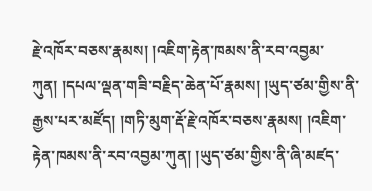རྗེ་འཁོར་བཅས་རྣམས། །འཇིག་རྟེན་ཁམས་ནི་རབ་འབྱམ་ཀུན། །དཔལ་ལྡན་གཟི་བརྗིད་ཆེན་པོ་རྣམས། །ཡུད་ཙམ་གྱིས་ནི་རྒྱས་པར་མཛོད། །གཏི་མུག་རྡོ་རྗེ་འཁོར་བཅས་རྣམས། །འཇིག་རྟེན་ཁམས་ནི་རབ་འབྱམ་ཀུན། །ཡུད་ཙམ་གྱིས་ནི་ཞི་མཛད་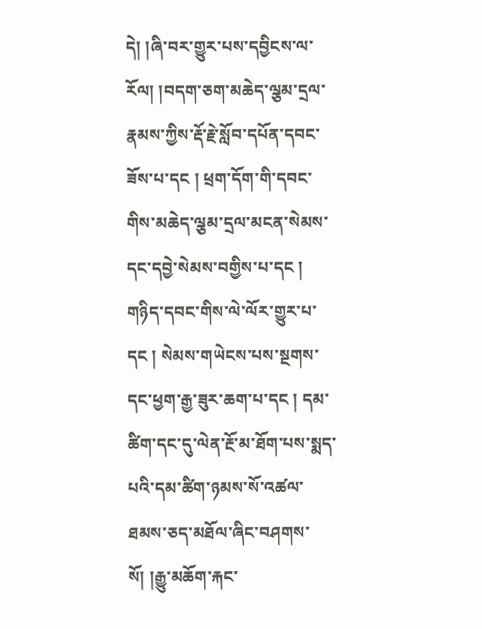དེ། །ཞི་བར་གྱུར་པས་དབྱིངས་ལ་རོལ། །བདག་ཅག་མཆེད་ལྕམ་དྲལ་རྣམས་ཀྱིས་རྡོ་རྗེ་སློབ་དཔོན་དབང་ཟོས་པ་དང ། ཕྲག་དོག་གི་དབང་གིས་མཆེད་ལྕམ་དྲལ་མངན་སེམས་དང་དབྱེ་སེམས་བགྱིས་པ་དང ། གཉིད་དབང་གིས་ལེ་ལོར་གྱུར་པ་དང ། སེམས་གཡེངས་པས་སྔགས་དང་ཕྱག་རྒྱ་ཟུར་ཆག་པ་དང ། དམ་ཚིག་དང་དུ་ལེན་རྔོ་མ་ཐོག་པས་སྨད་པའི་དམ་ཚིག་ཉམས་སོ་འཚལ་ཐམས་ཅད་མཐོལ་ཞིང་བཤགས་སོ། །རྒྱུ་མཆོག་རྐང་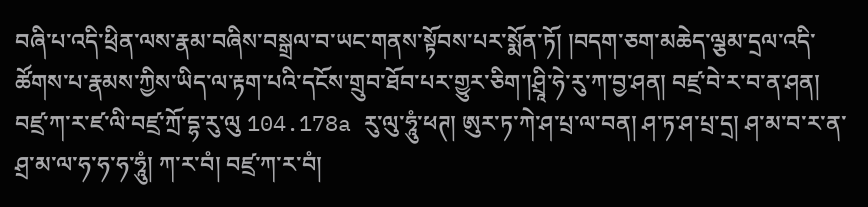བཞི་པ་འདི་ཕྲིན་ལས་རྣམ་བཞིས་བསྒྲལ་བ་ཡང་གནས་སྟོབས་པར་སྨོན་ཏོ། །བདག་ཅག་མཆེད་ལྕམ་དྲལ་འདི་ཚོགས་པ་རྣམས་ཀྱིས་ཡིད་ལ་རྟག་པའི་དངོས་གྲུབ་ཐོབ་པར་གྱུར་ཅིག་།ཤྲཱི་ཧེ་རུ་ཀ་བྱ་ཤན། བཛྲ་བེ་ར་བ་ན་ཤན། བཛྲ་ཀ་ར་ཛ་ལི་བཛྲ་ཀྲོ་དྷ་རུ་ལུ 104.178a རུ་ལུ་ཧཱུཾ་ཕཊ། ཨུར་ཏ་ཀེ་ཤ་པྲ་ལ་བན། ཤ་ཏ་ཤ་པྲ་དྲ། ཤ་མ་བ་ར་ན་ཤྲ་མ་ལ་ཧ་ཧ་ཧ་ཧཱུཾ། ཀ་ར་བཾ། བཛྲ་ཀ་ར་བཾ།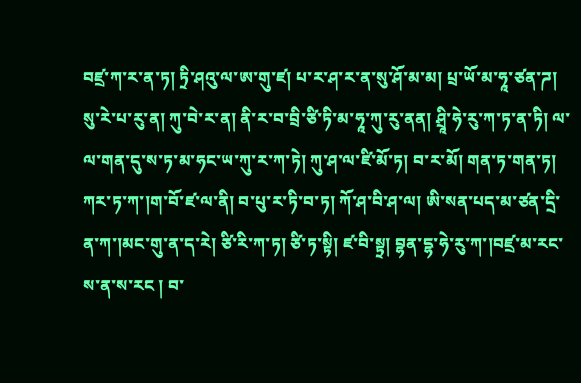བཛྲ་ཀ་ར་ན་ཏ། ཏྲི་ཤའུ་ལ་ཨ་གུ་ཛ། པ་ར་ཤ་ར་ན་སུ་ཤོ་མ་མ། པྲ་ཡོ་མ་ཧཱ་ཙན་ཌ། སུ་རེ་པ་རུ་ན། ཀུ་བེ་ར་ན། ནི་ར་བ་བྲི་ཙི་ཏི་མ་ཧཱ་ཀུ་རུ་ནན། ཤྲཱི་ཧེ་རུ་ཀ་ཏ་ན་ཏི། ལ་ལ་གན་དུ་ས་ཏ་མ་ཧང་ཡ་ཀུ་ར་ཀ་ཏེ། ཀུ་ཤ་ལ་ཛི་མོ་ཏ། བ་ར་མོ། གན་ཏ་གན་ཏ། ཀར་ཏ་ཀ་།ག་བོ་ཛ་ལ་ནི། བ་པུ་ར་ཏི་བ་ཏ། ཀོ་ཤ་བི་ཤ་ལ། ཨི་སན་པད་མ་ཙན་དྲི་ན་ཀ་།མང་གུ་ན་ད་རེ། ཙི་རི་ཀ་ཏ། ཙི་ཏ་སྟི། ཛ་བི་སྟྲ། བྷན་དྷ་ཧེ་རུ་ཀ་།བཛྲ་མ་རང་ས་ན་ས་རང ། བ་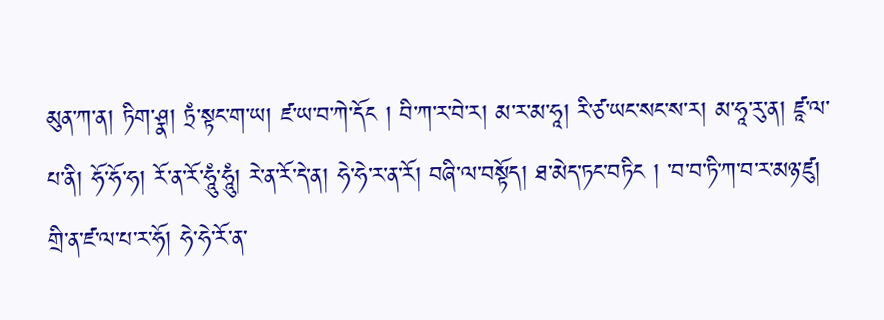མུན་ཀ་ན། ཏིག་ཤྣ། ཏྲཾ་སྟང་ག་ཡ། ཛ་ཡ་བ་ཀེ་དོང ། བི་ཀ་ར་བེ་ར། མ་ར་མ་ཧཱ། རི་ཙ་ཡང་སང་ས་ར། མ་ཧཱ་རུ་ན། ཛཱ་ལ་པ་ནི། ཧོ་ཧོ་ཧ། རོ་ན་རོ་ཧཱུཾ་ཧཱུཾ། རེ་ན་རོ་དེ་ན། ཧེ་ཧེ་ར་ན་རོ། བཞི་ལ་བསྟོད། ཐ་མེད་ཏང་བཏིང ། ་བ་བ་ཏི་ཀ་བ་ར་མཉ་ཛུ། གྲི་ན་ཛ་ལ་པ་ར་ཧོ། ཧེ་ཧེ་རོ་ན་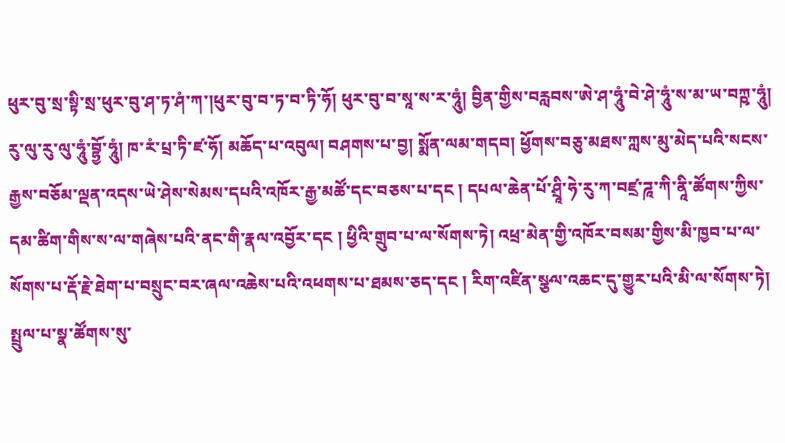ཕུར་བུ་སྲ་སྟི་སྲ་ཕུར་བུ་ཤ་ཏ་ཤཾ་ཀ་།ཕུར་བུ་བ་ཏ་བ་ཏི་ཧོ། ཕུར་བུ་བ་སཱ་ས་ར་ཧཱུཾ། བྱིན་གྱིས་བརླབས་ཨེ་ཤ་ཧཱུཾ་བེ་ཤེ་ཧཱུཾ་ས་མ་ཡ་བཀྵ་ཧཱུཾ། རུ་ལུ་རུ་ལུ་ཧཱུཾ་བྷྱོ་ཧཱུཾ། ཁ་རཾ་པྲ་ཏི་ཛ་ཧོ། མཆོད་པ་འབུལ། བཤགས་པ་བྱ། སྨོན་ལམ་གདབ། ཕྱོགས་བཅུ་མཐས་ཀླས་མུ་མེད་པའི་སངས་རྒྱས་བཅོམ་ལྡན་འདས་ཡེ་ཤེས་སེམས་དཔའི་འཁོར་རྒྱ་མཚོ་དང་བཅས་པ་དང ། དཔལ་ཆེན་པོ་ཤྲཱི་ཧེ་རུ་ཀ་བཛྲ་ཌཱ་ཀི་ནཱི་ཚོགས་ཀྱིས་དམ་ཚིག་གིས་ས་ལ་གཞེས་པའི་ནང་གི་རྣལ་འབྱོར་དང ། ཕྱིའི་གྲུབ་པ་ལ་སོགས་ཏེ། འཕྲ་མེན་གྱི་འཁོར་བསམ་གྱིས་མི་ཁྱབ་པ་ལ་སོགས་པ་རྡོ་རྗེ་ཐེག་པ་བསྲུང་བར་ཞལ་འཆེས་པའི་འཕགས་པ་ཐམས་ཅད་དང ། རིག་འཛིན་སྩལ་འཆང་དུ་གྱུར་པའི་མི་ལ་སོགས་ཏེ། སྤྲུལ་པ་སྣ་ཚོགས་སུ་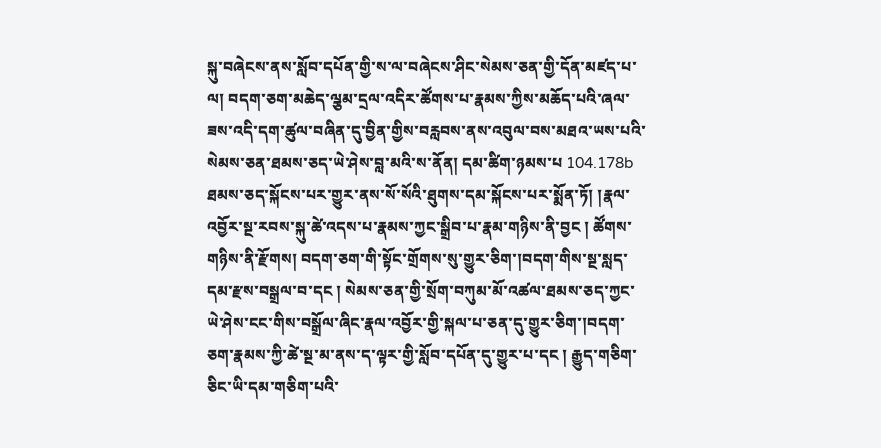སྐུ་བཞེངས་ནས་སློབ་དཔོན་གྱི་ས་ལ་བཞེངས་ཤིང་སེམས་ཅན་གྱི་དོན་མཛད་པ་ལ། བདག་ཅག་མཆེད་ལྕམ་དྲལ་འདིར་ཚོགས་པ་རྣམས་ཀྱིས་མཆོད་པའི་ཞལ་ཟས་འདི་དག་ཚུལ་བཞིན་དུ་བྱིན་གྱིས་བརླབས་ནས་འབུལ་བས་མཐའ་ཡས་པའི་སེམས་ཅན་ཐམས་ཅད་ཡེ་ཤེས་བླ་མའི་ས་ནོན། དམ་ཚིག་ཉམས་པ 104.178b ཐམས་ཅད་སྐོངས་པར་གྱུར་ནས་སོ་སོའི་ཐུགས་དམ་སྐོངས་པར་སྨོན་ཏོ། །རྣལ་འབྱོར་སྔ་རབས་སྐུ་ཚེ་འདས་པ་རྣམས་ཀྱང་སྒྲིབ་པ་རྣམ་གཉིས་ནི་བྱང ། ཚོགས་གཉིས་ནི་རྫོགས། བདག་ཅག་གི་སྟོང་གྲོགས་སུ་གྱུར་ཅིག་།བདག་གིས་སྔ་སླད་དམ་རྫས་བསྒྲལ་བ་དང ། སེམས་ཅན་གྱི་སྲོག་བཀུམ་མོ་འཚལ་ཐམས་ཅད་ཀྱང་ཡེ་ཤེས་ངང་གིས་བསྒྲོལ་ཞིང་རྣལ་འབྱོར་གྱི་སྐལ་པ་ཅན་དུ་གྱུར་ཅིག་།བདག་ཅག་རྣམས་ཀྱི་ཚེ་སྔ་མ་ནས་ད་ལྟར་གྱི་སློབ་དཔོན་དུ་གྱུར་པ་དང ། རྒྱུད་གཅིག་ཅིང་ཡི་དམ་གཅིག་པའི་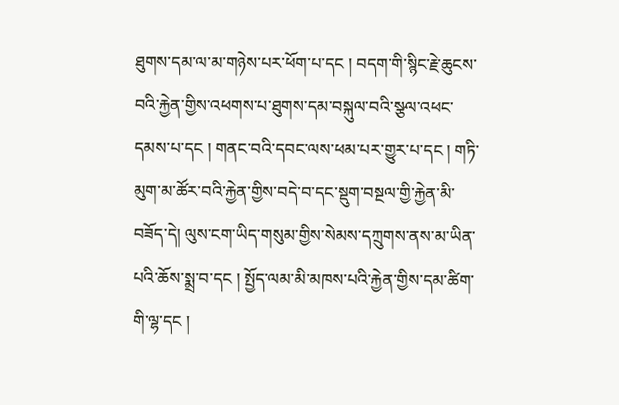ཐུགས་དམ་ལ་མ་གཉེས་པར་ཕོག་པ་དང ། བདག་གི་སྙིང་རྗེ་ཆུངས་བའི་རྐྱེན་གྱིས་འཕགས་པ་ཐུགས་དམ་བསྐུལ་བའི་སྩལ་འཕང་དམས་པ་དང ། གནང་བའི་དབང་ལས་ཕམ་པར་གྱུར་པ་དང ། གཏི་མུག་མ་ཚོར་བའི་རྐྱེན་གྱིས་བདེ་བ་དང་སྡུག་བསྔལ་གྱི་རྐྱེན་མི་བཟོད་དེ། ལུས་ངག་ཡིད་གསུམ་གྱིས་སེམས་དཀྲུགས་ནས་མ་ཡིན་པའི་ཆོས་སྨྲ་བ་དང ། སྤྱོད་ལམ་མི་མཁས་པའི་རྐྱེན་གྱིས་དམ་ཚིག་གི་ལྷ་དང །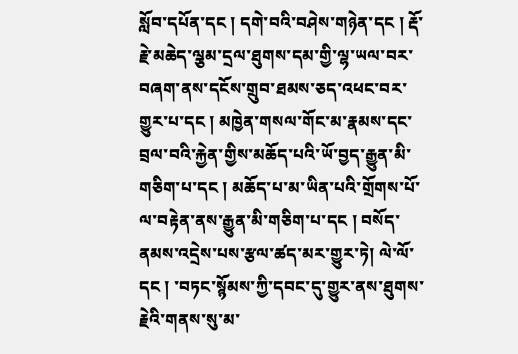སློབ་དཔོན་དང ། དགེ་བའི་བཤེས་གཉེན་དང ། རྡོ་རྗེ་མཆེད་ལྕམ་དྲལ་ཐུགས་དམ་གྱི་ལྷ་ཡལ་བར་བཞག་ནས་དངོས་གྲུབ་ཐམས་ཅད་འཕང་བར་གྱུར་པ་དང ། མཁྱེན་གསལ་གོང་མ་རྣམས་དང་བྲལ་བའི་རྐྱེན་གྱིས་མཆོད་པའི་ཡོ་བྱད་རྒྱུན་མི་གཅིག་པ་དང ། མཆོད་པ་མ་ཡིན་པའི་གྲོགས་པོ་ལ་བརྟེན་ནས་རྒྱུན་མི་གཅིག་པ་དང ། བསོད་ནམས་འདྲེས་པས་རྩལ་ཚད་མར་གྱུར་ཏེ། ལེ་ལོ་དང ། ་བཏང་སྙོམས་ཀྱི་དབང་དུ་གྱུར་ནས་ཐུགས་རྗེའི་གནས་སུ་མ་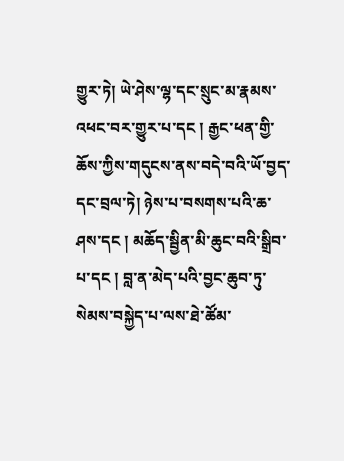གྱུར་ཏེ། ཡེ་ཤེས་ལྷ་དང་སྲུང་མ་རྣམས་འཕང་བར་གྱུར་པ་དང ། རྒྱང་ཕན་གྱི་ཆོས་ཀྱིས་གདུངས་ནས་བདེ་བའི་ཡོ་བྱད་དང་བྲལ་ཏེ། ཉེས་པ་བསགས་པའི་ཆ་ཤས་དང ། མཆོད་སྦྱིན་མི་ཆུང་བའི་སྒྲིབ་པ་དང ། བླ་ན་མེད་པའི་བྱང་ཆུབ་ཏུ་སེམས་བསྐྱེད་པ་ལས་ཐེ་ཚོམ་